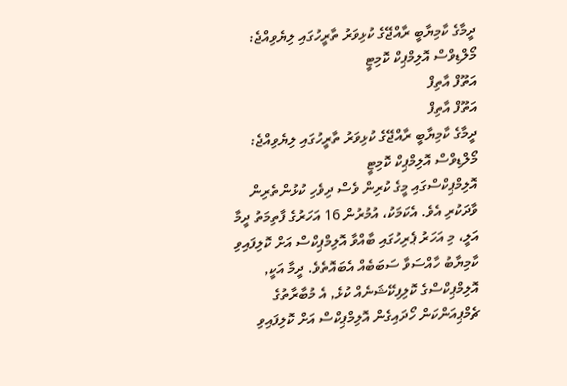ދީމާގެ ކާމިޔާބީ ރާއްޖޭގެ ކުޅިވަރު ތާރީހުގައި ލިޔެވިއްޖެ: މޯލްޑިވްސް އޮލިމްޕިކް ކޮމިޓީ
އަތޫފް އާތިފް
އަތޫފް އާތިފް
ދީމާގެ ކާމިޔާބީ ރާއްޖޭގެ ކުޅިވަރު ތާރީހުގައި ލިޔެވިއްޖެ: މޯލްޑިވްސް އޮލިމްޕިކް ކޮމިޓީ
އޮލިމްޕިކްސްގައި މީގެ ކުރިން ވެސް ދިވެހި ކުޅުންތެރިން ވާދަކުރި އެވެ. އެކަމަކު، އުމުރުން 16 އަހަރުގެ ފާތިމަތު ދީމާ އަލީ، މި އަހަރު ޕެރިހުގައި ބާއްވާ އޮލިމްޕިކްސް އަށް ކޮލިފައިވި ކާމިޔާބު ހާއްސަވާ ސަބަބެއް އެބައޮތެވެ. ދީމާ އަކީ, އޮލިމްޕިކްސްގެ ކޮލިފިކޭޝަނެއް ކުޅެ, އެ މުބާރާތުގެ ޗެމްޕިއަންކަން ހޯދައިގެން އޮލިމްޕިކްސް އަށް ކޮލިފައިވި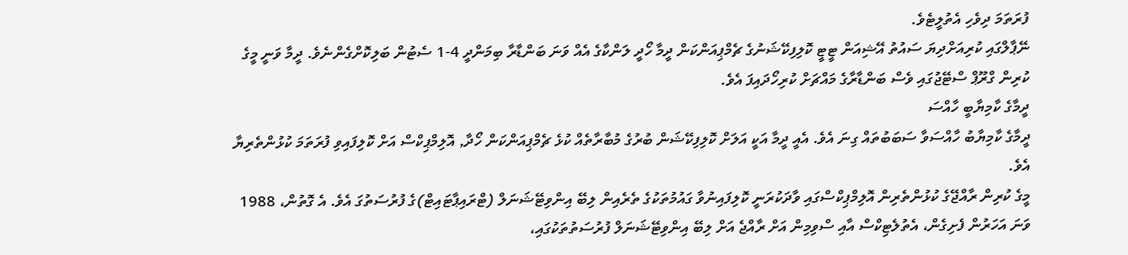ފުރަތަމަ ދިވެހި އެތުލީޓެވެ.
ނޭޕާލްގައި ކުރިއަށްދިޔަ ސައުތު އޭޝިއަން ޓީޓީ ކޮލިފިކޭޝަނުގެ ޗެމްޕިއަންކަން ދީމާ ހޯދީ ލަންކާގެ އެއް ވަނަ ބަންޑާރާ ބިމަންދީ 4-1 ސެޓުން ބަލިކޮށްގެންނެވެ. ދީމާ ވަނީ މީގެ ކުރިން ގްރޫޕް ސްޓޭޖުގައި ވެސް ބަންޑާރާގެ މައްޗަށް ކުރިހޯދައިފަ އެވެ.
ދީމާގެ ކާމިޔާބީ ހާއްސަ
ދީމާގެ ކާމިޔާބު ހާއްސަވާ ސަބަބުތައް ގިނަ އެވެ. އެއީ ދީމާ އަކީ އަލަށް ކޮލިފިކޭޝަން ބުރުގެ މުބާރާތެއް ކުޅެ ޗެމްޕިއަންކަން ހޯދާ, އޮލިމްޕިކްސް އަށް ކޮލިފައިވި ފުރަތަމަ ކުޅުންތެރިޔާ އެވެ.
މީގެ ކުރިން ރާއްޖޭގެ ކުޅުންތެރިން އޮލިމްޕިކްސްގައި ވާދަކުރަނީ ކޮލިފައިނުވާ ގައުމުތަކުގެ ތެރެއިން ލިބޭ އިންވިޓޭޝަނަލް (ޓްރައިޕާޓައިޓް)ގެ ފުރުސަތުގަ އެވެ. އެ ގޮތުން، 1988 ވަނަ އަހަރުން ފެށިގެން، އެތުލެޓިކްސް އާއި ސްވިމިން އަށް ރާއްޖެ އަށް ލިބޭ އިންވިޓޭޝަނަލް ފުރުސަތުތަކުގައި،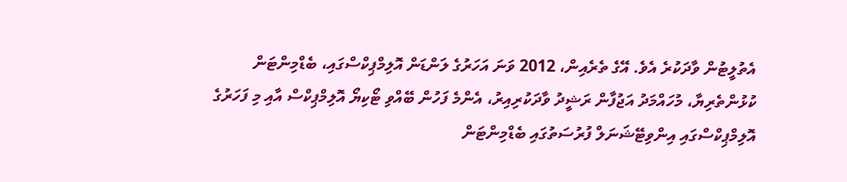އެތުލީޓުން ވާދަކުރެ އެވެ. އޭގެ ތެރެއިން، 2012 ވަނަ އަހަރުގެ ލަންޑަން އޮލިމްޕިކްސްގައި، ބެޑްމިންޓަން ކުޅުންތެރިޔާ، މުހައްމަދު އަޖުފާން ރަޝީދު ވާދަކުރިއިރު، އެންމެ ފަހުން ބޭއްވި ޓޯކިޔޯ އޮލިމްޕިކްސް އާއި މި ފަހަރުގެ އޮލިމްޕިކްސްގައި އިންވިޓޭޝަނަލް ފުރުސަތުގައި ބެޑްމިންޓަން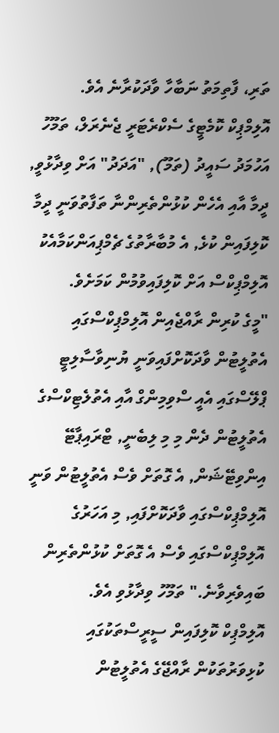ތަރި، ފާތިމަތު ނަބާހާ ވާދަކުރާނެ އެވެ.
އޮލިމްޕިކް ކޮމެޓީގެ ސެކްރެޓަރީ ޖެނެރަލް، ތަމޫހު އަހުމަދު ސައީދު (ތަމޫ), "އަދަދު" އަށް ވިދާޅުވީ, ދީމާ އާއި އެހެން ކުޅުންތެރިންނާ ތަފާތުވަނީ ދީމާ ކޮލިފައިން ކުޅެ, އެ މުބާރާތުގެ ޗެމްޕިއަންކަމާއެކު އޮލިމްޕިކްސް އަށް ކޮލިފައިވުމުން ކަމަށެވެ.
"މީގެ ކުރިން ރާއްޖެއިން އޮލިމްޕިކްސްގައި އެތުލީޓުން ވާދަކޮށްފައިވަނީ ޔުނިވާސާލިޓީ ޕްލޭސްގައި އެއީ ސްވިމިންގް އާއި އެތުލެޓިކްސްގެ އެތުލީޓުން ދެން މި މި ލިބެނީ, ޓްރައިޕާޓޭ އިންވިޓޭޝަން, އެ ގޮތަށް ވެސް އެތުލީޓުން ވަނީ އޮލިމްޕިކްސްގައި ވާދަކޮށްފައި, މި އަހަރުގެ އޮލިމްޕިކްސްގައި ވެސް އެ ގޮތަށް ކުޅުންތެރިން ބައިވެރިވާނެ." ތަމޫހު ވިދާޅުވި އެވެ.
އޮލިމްޕިކް ކޮލިފައިން ސީރީސްތަކުގައި ކުޅިވަރުތަކުން ރާއްޖޭގެ އެތުލީޓުން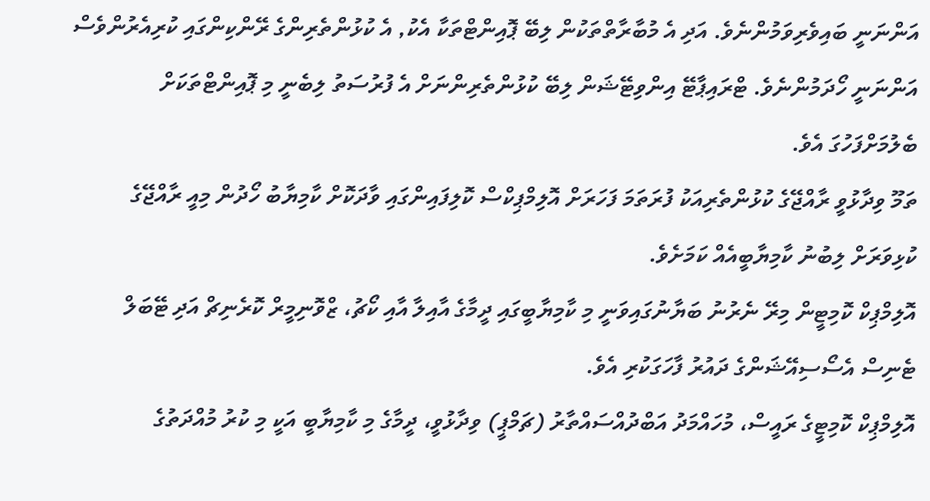އަންނަނީ ބައިވެރިވަމުންނެވެ. އަދި އެ މުބާރާތްތަކުން ލިބޭ ޕޮއިންޓްތަކާ އެކު, އެ ކުޅުންތެރިންގެ ރޭންކިންގައި ކުރިއެރުންވެސް އަންނަނީ ހޯދަމުންނެވެ. ޓްރައިޕާޓޭ އިންވިޓޭޝަން ލިބޭ ކުޅުންތެރިންނަށް އެ ފުރުސަތު ލިބެނީ މި ޕޮއިންޓްތަކަށް ބެލުމަށްފަހުގަ އެވެ.
ތަމޫ ވިދާޅުވީ ރާއްޖޭގެ ކުޅުންތެރިއަކު ފުރަތަމަ ފަހަރަށް އޮލިމްޕިކްސް ކޮލިފައިންގައި ވާދަކޮށް ކާމިޔާބު ހޯދުން މިއީ ރާއްޖޭގެ ކުޅިވަރަށް ލިބުނު ކާމިޔާބީއެއް ކަމަށެވެ.
އޮލިމްޕިކް ކޮމިޓީން މިރޭ ނެރުނު ބަޔާނުގައިވަނީ މި ކާމިޔާބީގައި ދީމާގެ އާއިލާ އާއި ކޯޗު، ޒްވޮނިމީރް ކޮރެނިޗް އަދި ޓޭބަލް ޓެނިސް އެސޯސިއޭޝަންގެ ދައުރު ފާހަގަކުރި އެވެ.
އޮލިމްޕިކް ކޮމިޓީގެ ރައީސް، މުހައްމަދު އަބްދުއްސައްތާރު (ޗަމްޕީ) ވިދާޅުވީ، ދީމާގެ މި ކާމިޔާބީ އަކީ މި ކުރު މުއްދަތުގެ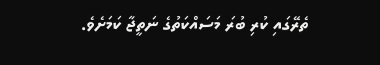ތެރޭގައި ކުރި ބުރަ މަސައްކަތުގެ ނަތީޖާ ކަމަށެވެ.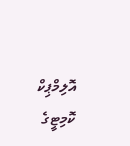އޮލިމްޕިކް ކޮމިޓީގެ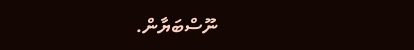ނޫސްބަޔާން.